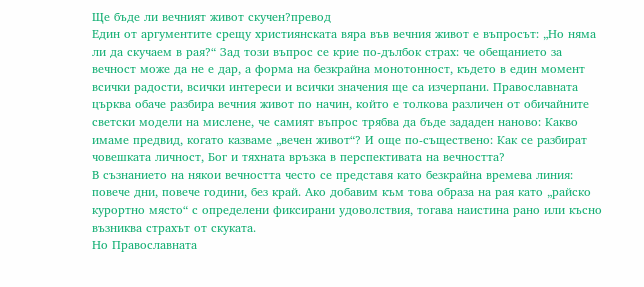Ще бъде ли вечният живот скучен?превод
Един от аргументите срещу християнската вяра във вечния живот е въпросът: „Но няма ли да скучаем в рая?“ Зад този въпрос се крие по-дълбок страх: че обещанието за вечност може да не е дар, а форма на безкрайна монотонност, където в един момент всички радости, всички интереси и всички значения ще са изчерпани. Православната църква обаче разбира вечния живот по начин, който е толкова различен от обичайните светски модели на мислене, че самият въпрос трябва да бъде зададен наново: Какво имаме предвид, когато казваме „вечен живот“? И още по-съществено: Как се разбират човешката личност, Бог и тяхната връзка в перспективата на вечността?
В съзнанието на някои вечността често се представя като безкрайна времева линия: повече дни, повече години, без край. Ако добавим към това образа на рая като „райско курортно място“ с определени фиксирани удоволствия, тогава наистина рано или късно възниква страхът от скуката.
Но Православната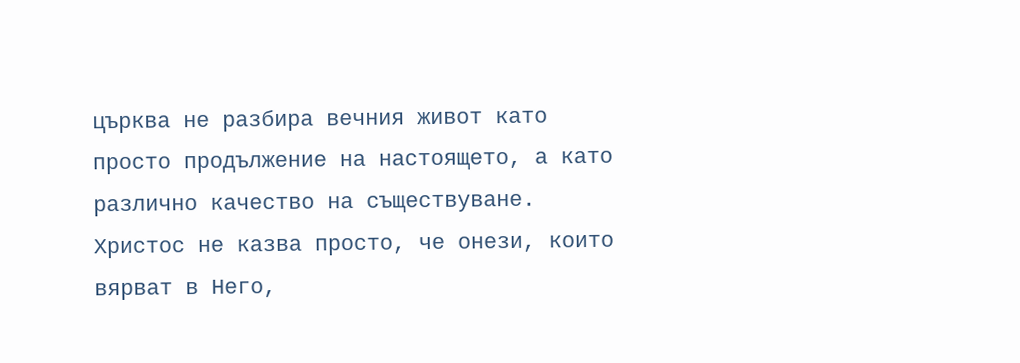църква не разбира вечния живот като просто продължение на настоящето, а като различно качество на съществуване. Христос не казва просто, че онези, които вярват в Него,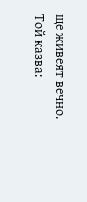ще живеят вечно. Той казва: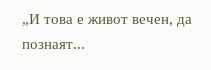„И това е живот вечен, да познаят...